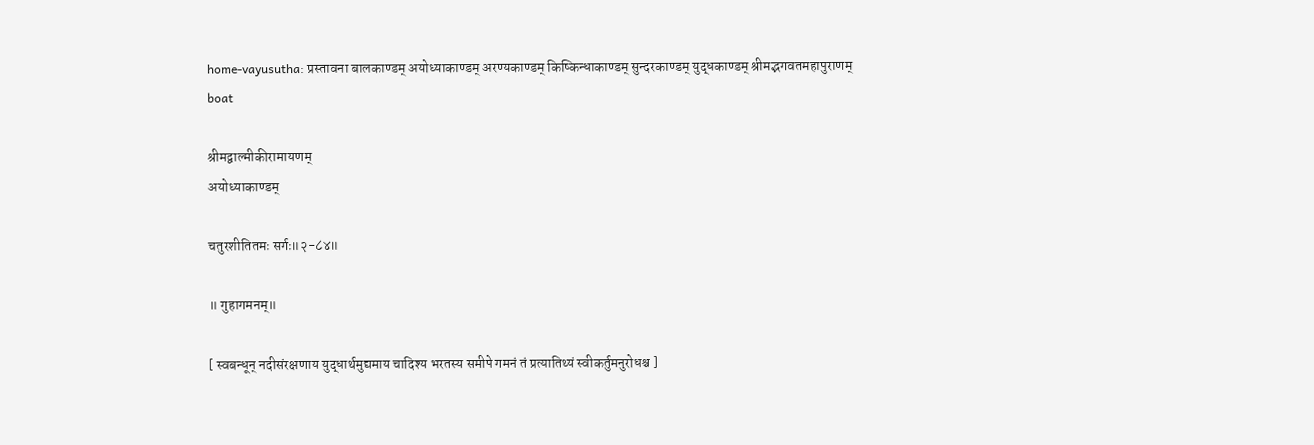home-vayusutha: प्रस्तावना बालकाण्डम् अयोध्याकाण्डम् अरण्यकाण्डम् किष्किन्धाकाण्डम् सुन्दरकाण्डम् युद्धकाण्डम् श्रीमद्भगवतमहापुराणम्
boat

श्रीमद्वाल्मीकीरामायणम्
अयोध्याकाण्डम्

चतुरशीतितमः सर्गः॥२-८४॥

॥ गुहागमनम्॥

[ स्वबन्धून् नदीसंरक्षणाय युद्धार्थमुद्यमाय चादिश्य भरतस्य समीपे गमनं तं प्रत्यातिथ्यं स्वीकर्तुमनुरोधश्च ]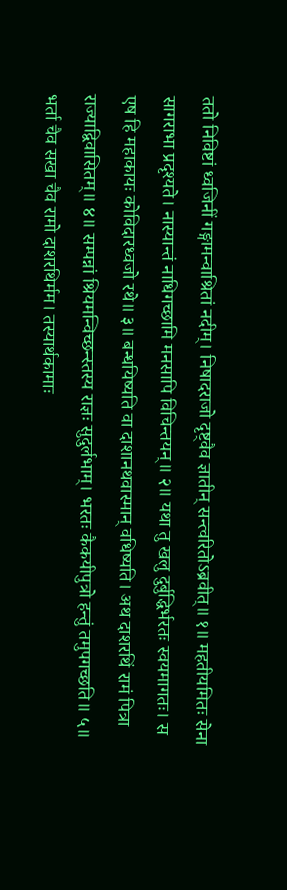ततो निविष्टां ध्वजिनीं गङ्गामन्वाश्रितां नदीम्। निषादराजो दृष्ट्वैव ज्ञातीन् सन्त्वरितोऽब्रवीत्॥ १॥ महतीयमितः सेना सागराभा प्रदृश्यते। नास्यान्तं नाधिगच्छामि मनसापि विचिन्तयन्॥ २॥ यथा तु खलु दुर्बुद्धिर्भरतः स्वयमागतः। स एष हि महाकायः कोविदारध्वजो रथे॥ ३॥ बन्धयिष्यति वा दाशानथवास्मान् वधिष्यति। अथ दाशरथिं रामं पित्रा राज्याद्विवासितम्॥ ४॥ सम्पन्नां श्रियमन्विच्छन्स्तस्य राज्ञः सुदुर्लभाम्। भरतः कैकयीपुत्रो हन्तुं तमुपगच्छति॥ ५॥ भर्ता चैव सखा चैव रामो दाशरथिर्मम। तस्यार्थकामाः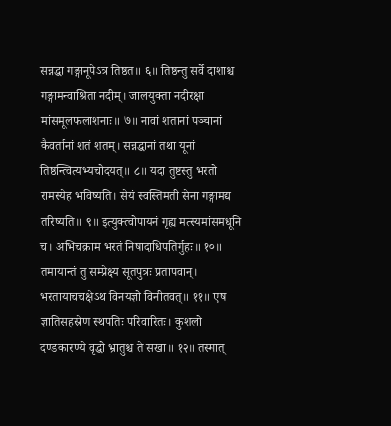सन्नद्धा गङ्गानूपेऽत्र तिष्ठत॥ ६॥ तिष्ठन्तु सर्वे दाशाश्च गङ्गामन्वाश्रिता नदीम्। जालयुक्ता नदीरक्षा मांसमूलफलाशनाः॥ ७॥ नावां शतानां पञ्चानां कैवर्तानां शतं शतम्। सन्नद्धानां तथा यूनां तिष्ठन्त्वित्यभ्यचोदयत्॥ ८॥ यदा तुष्टस्तु भरतो रामस्येह भविष्यति। सेयं स्वस्तिमती सेना गङ्गामद्य तरिष्यति॥ ९॥ इत्युक्त्वोपायनं गृह्य मत्स्यमांसमधूनि च। अभिचक्राम भरतं निषादाधिपतिर्गुहः॥ १०॥ तमायान्तं तु सम्प्रेक्ष्य सूतपुत्रः प्रतापवान्। भरतायाचचक्षेऽथ विनयज्ञो विनीतवत्॥ ११॥ एष ज्ञातिसहस्रेण स्थपतिः परिवारितः। कुशलो दण्डकारण्ये वृद्धो भ्रातुश्च ते सखा॥ १२॥ तस्मात्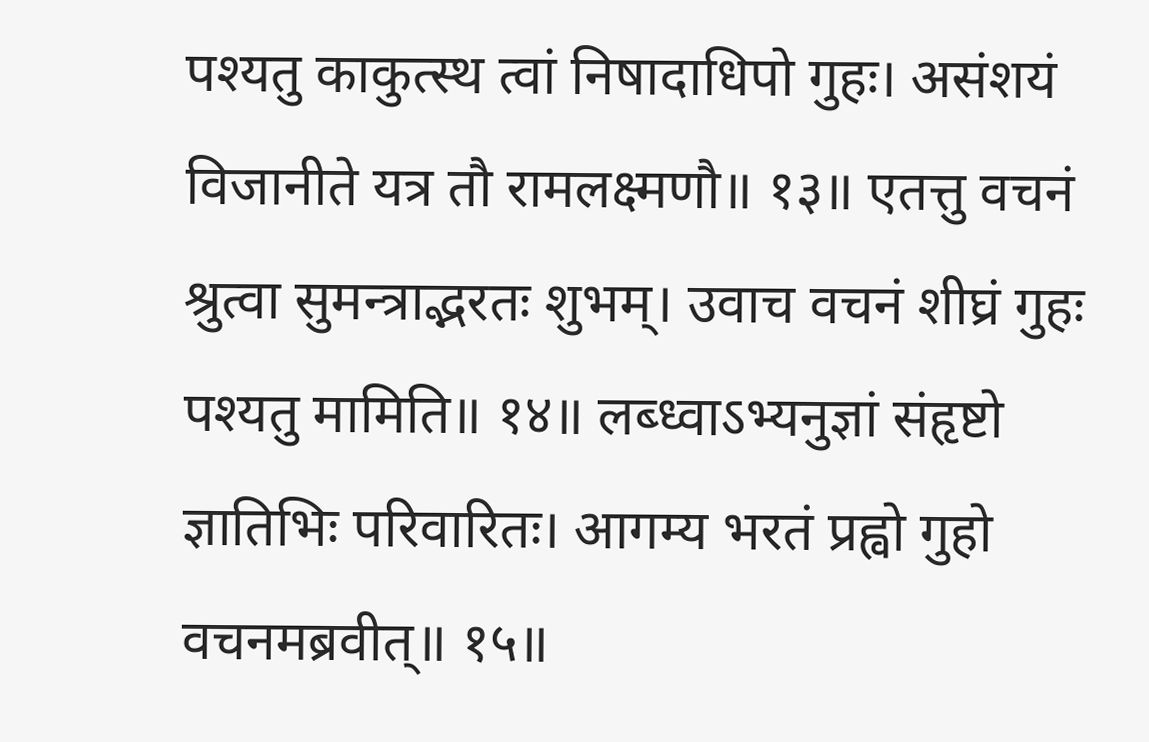पश्यतु काकुत्स्थ त्वां निषादाधिपो गुहः। असंशयं विजानीते यत्र तौ रामलक्ष्मणौ॥ १३॥ एतत्तु वचनं श्रुत्वा सुमन्त्राद्भरतः शुभम्। उवाच वचनं शीघ्रं गुहः पश्यतु मामिति॥ १४॥ लब्ध्वाऽभ्यनुज्ञां संहृष्टो ज्ञातिभिः परिवारितः। आगम्य भरतं प्रह्वो गुहो वचनमब्रवीत्॥ १५॥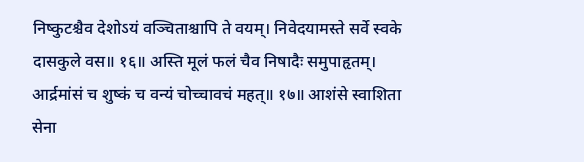निष्कुटश्चैव देशोऽयं वञ्चिताश्चापि ते वयम्। निवेदयामस्ते सर्वे स्वके दासकुले वस॥ १६॥ अस्ति मूलं फलं चैव निषादैः समुपाहृतम्। आर्द्रमांसं च शुष्कं च वन्यं चोच्चावचं महत्॥ १७॥ आशंसे स्वाशिता सेना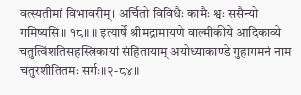वत्स्यतीमां विभावरीम्। अर्चितो विविधैः कामैः श्वः ससैन्यो गमिष्यसि॥ १८॥ ॥ इत्यार्षे श्रीमद्रामायणे वाल्मीकीये आदिकाव्ये चतुत्विंशतिसहस्त्रिकायां संहितायाम् अयोध्याकाण्डे गुहागमनं नाम चतुरशीतितमः सर्गः॥२-८४॥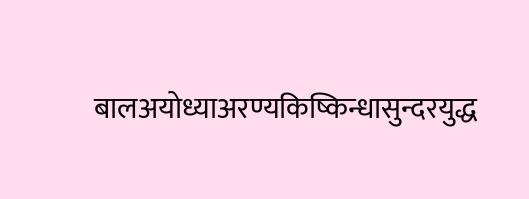बालअयोध्याअरण्यकिष्किन्धासुन्दरयुद्ध